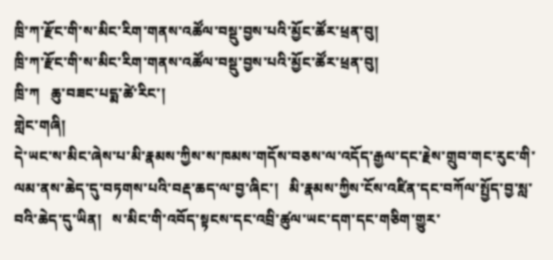ཁྲི་ཀ་རྫོང་གི་ས་མིང་རིག་གནས་འཚོལ་བསྡུ་བྱས་པའི་མྱོང་ཚོར་ཕྲན་བུ།
ཁྲི་ཀ་རྫོང་གི་ས་མིང་རིག་གནས་འཚོལ་བསྡུ་བྱས་པའི་མྱོང་ཚོར་ཕྲན་བུ།
ཁྲི་ཀ   ཆུ་བཟང་པདྨ་ཚེ་རིང་།
གླེང་གཞི།
དེ་ཡང་ས་མིང་ཞེས་པ་མི་རྣམས་ཀྱིས་ས་ཁམས་གདོས་བཅས་ལ་འདོད་རྒྱལ་དང་རྗེས་གྲུབ་གང་རུང་གི་ལམ་ནས་ཆེད་དུ་བཏགས་པའི་བརྡ་ཆད་ལ་བྱ་ཞིང་།   མི་རྣམས་ཀྱིས་ངོས་འཛིན་དང་བཀོལ་སྤྱོད་བྱ་སླ་བའི་ཆེད་དུ་ཡིན།   ས་མིང་གི་འབོད་སྟངས་དང་འབྲི་ཚུལ་ཡང་དག་དང་གཅིག་གྱུར་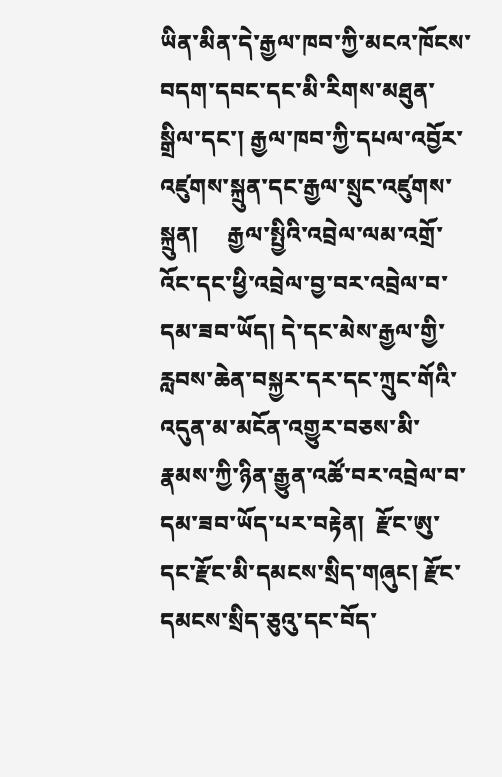ཡིན་མིན་དེ་རྒྱལ་ཁབ་ཀྱི་མངའ་ཁོངས་བདག་དབང་དང་མི་རིགས་མཐུན་སྒྲིལ་དང་། རྒྱལ་ཁབ་ཀྱི་དཔལ་འབྱོར་འཛུགས་སྐྲུན་དང་རྒྱལ་སྲུང་འཛུགས་སྐྲུན།     རྒྱལ་སྤྱིའི་འབྲེལ་ལམ་འགྲོ་འོང་དང་ཕྱི་འབྲེལ་བྱ་བར་འབྲེལ་བ་དམ་ཟབ་ཡོད། དེ་དང་མེས་རྒྱལ་གྱི་རླབས་ཆེན་བསྐྱར་དར་དང་ཀྲུང་གོའི་འདུན་མ་མངོན་འགྱུར་བཅས་མི་རྣམས་ཀྱི་ཉིན་རྒྱུན་འཚོ་བར་འབྲེལ་བ་དམ་ཟབ་ཡོད་པར་བརྟེན།  རྫོང་ཨུ་དང་རྫོང་མི་དམངས་སྲིད་གཞུང། རྫོང་དམངས་སྲིད་ཅུའུ་དང་བོད་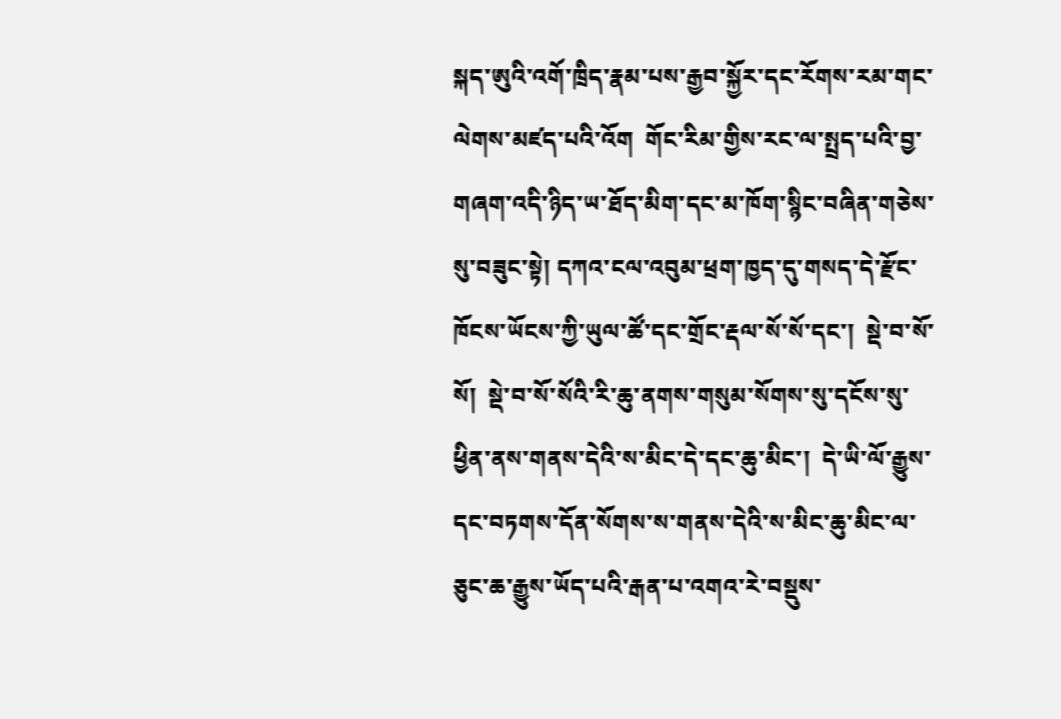སྐད་ཨུའི་འགོ་ཁྲིད་རྣམ་པས་རྒྱབ་སྐྱོར་དང་རོགས་རམ་གང་ལེགས་མཛད་པའི་འོག  གོང་རིམ་གྱིས་རང་ལ་སྤྲད་པའི་བྱ་གཞག་འདི་ཉིད་ཡ་ཐོད་མིག་དང་མ་ཁོག་སྙིང་བཞིན་གཅེས་སུ་བཟུང་སྟེ། དཀའ་ངལ་འབུམ་ཕྲག་ཁྱད་དུ་གསད་དེ་རྫོང་ཁོངས་ཡོངས་ཀྱི་ཡུལ་ཚོ་དང་གྲོང་རྡལ་སོ་སོ་དང་།  སྡེ་བ་སོ་སོ།  སྡེ་བ་སོ་སོའི་རི་ཆུ་ནགས་གསུམ་སོགས་སུ་དངོས་སུ་ཕྱིན་ནས་གནས་དེའི་ས་མིང་དེ་དང་ཆུ་མིང་།  དེ་ཡི་ལོ་རྒྱུས་དང་བཏགས་དོན་སོགས་ས་གནས་དེའི་ས་མིང་ཆུ་མིང་ལ་ཅུང་ཆ་རྒྱུས་ཡོད་པའི་རྒན་པ་འགའ་རེ་བསྡུས་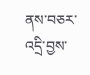ནས་བཅར་འདྲི་བྱས་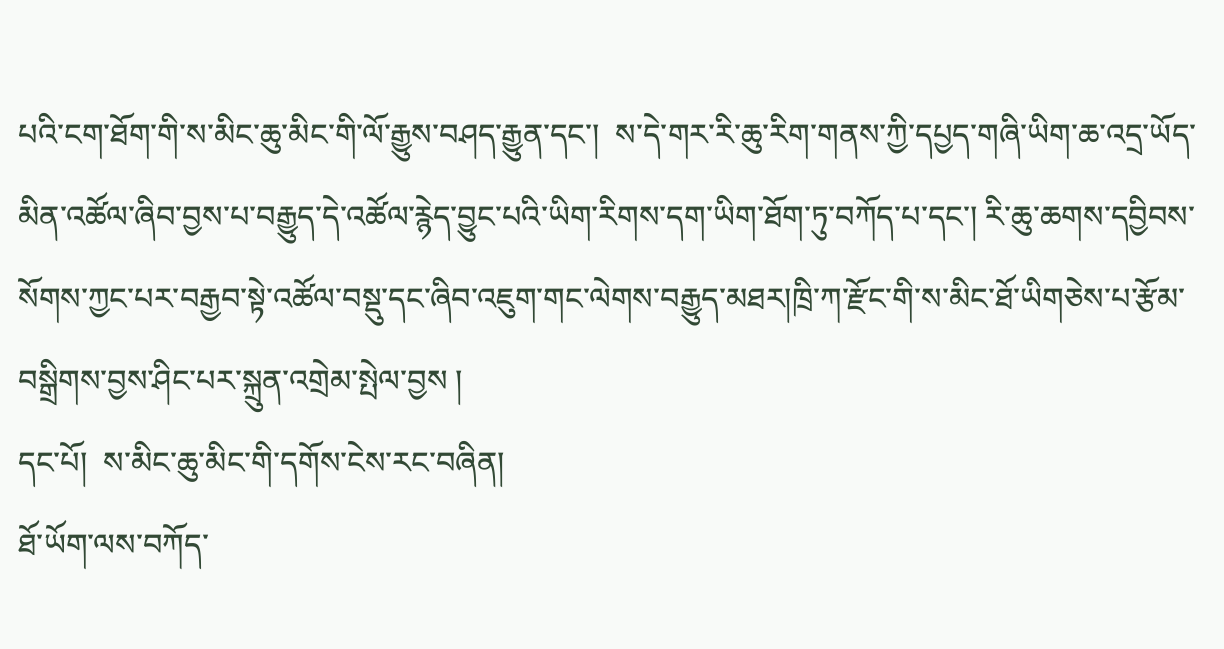པའི་ངག་ཐོག་གི་ས་མིང་ཆུ་མིང་གི་ལོ་རྒྱུས་བཤད་རྒྱུན་དང་།  ས་དེ་གར་རི་ཆུ་རིག་གནས་ཀྱི་དཔྱད་གཞི་ཡིག་ཆ་འདྲ་ཡོད་མིན་འཚོལ་ཞིབ་བྱས་པ་བརྒྱུད་དེ་འཚོལ་རྙེད་བྱུང་པའི་ཡིག་རིགས་དག་ཡིག་ཐོག་ཏུ་བཀོད་པ་དང་། རི་ཆུ་ཆགས་དབྱིབས་སོགས་ཀྱང་པར་བརྒྱབ་སྟེ་འཚོལ་བསྡུ་དང་ཞིབ་འཇུག་གང་ལེགས་བརྒྱུད་མཐར།ཁྲི་ཀ་རྫོང་གི་ས་མིང་ཐོ་ཡིགཅེས་པ་རྩོམ་བསྒྲིགས་བྱས་ཤིང་པར་སྐྲུན་འགྲེམ་སྤེལ་བྱས །
དང་པོ།  ས་མིང་ཆུ་མིང་གི་དགོས་ངེས་རང་བཞིན།
ཐོ་ཡོག་ལས་བཀོད་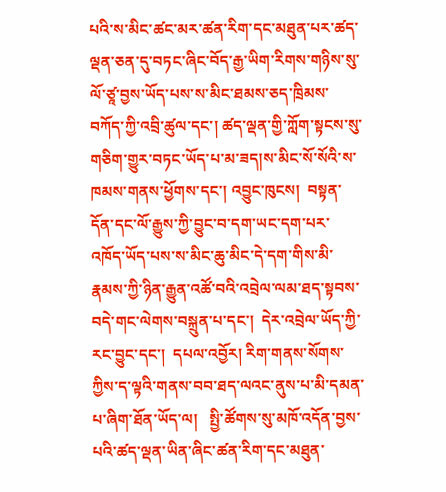པའི་ས་མིང་ཚང་མར་ཚན་རིག་དང་མཐུན་པར་ཚད་ལྡན་ཅན་དུ་བཏང་ཞིང་བོད་རྒྱ་ཡིག་རིགས་གཉིས་སུ་ལོ་ཙཱ་བྱས་ཡོད་པས་ས་མིང་ཐམས་ཅད་ཁྲིམས་བཀོད་ཀྱི་འབྲི་ཚུལ་དང་། ཚད་ལྡན་གྱི་ཀློག་སྟངས་སུ་གཅིག་གྱུར་བཏང་ཡོད་པ་མ་ཟད།ས་མིང་སོ་སོའི་ས་ཁམས་གནས་ཕྱོགས་དང་། འབྱུང་ཁུངས།  བསྟན་དོན་དང་ལོ་རྒྱུས་ཀྱི་བྱུང་བ་དག་ཡང་དག་པར་འཁོད་ཡོད་པས་ས་མིང་ཆུ་མིང་དེ་དག་གིས་མི་རྣམས་ཀྱི་ཉིན་རྒྱུན་འཚོ་བའི་འབྲེལ་ལམ་ཐད་སྟབས་བདེ་གང་ལེགས་བསྐྲུན་པ་དང་།  དེར་འབྲེལ་ཡོད་ཀྱི་རང་བྱུང་དང་།  དཔལ་འབྱོར། རིག་གནས་སོགས་ཀྱིས་ད་ལྟའི་གནས་བབ་ཐད་ལའང་ནུས་པ་མི་དམན་པ་ཞིག་ཐོན་ཡོད་ལ།   སྤྱི་ཚོགས་སུ་མཁོ་འདོན་བྱས་པའི་ཚད་ལྡན་ཡིན་ཞིང་ཚན་རིག་དང་མཐུན་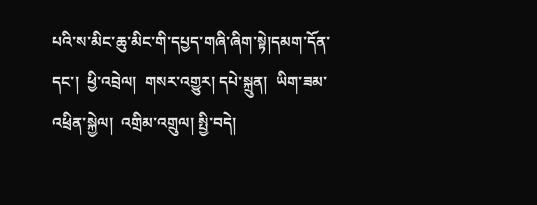པའི་ས་མིང་ཆུ་མིང་གི་དཔྱད་གཞི་ཞིག་སྟེ།དམག་དོན་དང་།  ཕྱི་འབྲེལ།  གསར་འགྱུར། དཔེ་སྐྲུན།  ཡིག་ཟམ་འཕྲིན་སྐྱེལ།  འགྲིམ་འགྲུལ། སྤྱི་བདེ།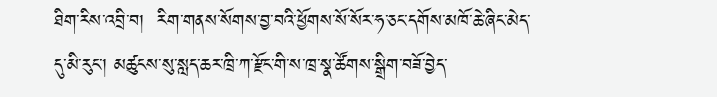ཐིག་རིས་འབྲི་བ།  རིག་གནས་སོགས་བྱ་བའི་ཕྱོགས་སོ་སོར་ཧ་ཅང་དགོས་མཁོ་ཆེ་ཞིང་མེད་དུ་མི་རུང་། མཚུངས་སུ་སླད་ཆར་ཁྲི་ཀ་རྫོང་གི་ས་ཁྲ་སྣ་ཚོགས་སྒྲིག་བཟོ་བྱེད་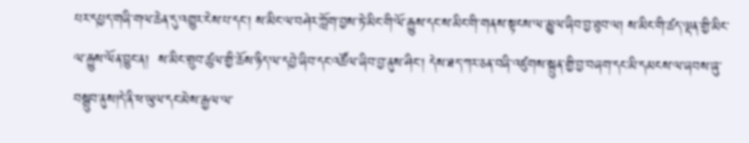པར་དཔྱད་གཞི་གལ་ཆེན་དུ་འགྱུར་ངེས་པ་དང་། ས་མིང་ལ་བཤེར་ཀློག་བྱས་ཏེ་མིང་གི་ལོ་རྒྱུས་དང་ས་མིང་གི་གནས་སྟངས་ལ་མྱུལ་ཞིབ་བྱ་ཐུབ་ལ། ས་མིང་གི་ཚད་ལྡན་གྱི་མིང་ལ་རྒྱུས་ལོན་བྱུང་ན།  ས་མིང་གྲུབ་ཚུལ་གྱི་ཆོས་ཉིད་ལ་དབྱེ་ཞིབ་དང་འཚོལ་ཞིབ་བྱ་ནུས་ཤིང་། དེས་ཐད་ཀར་ཅན་བཞི་འཛུགས་སྐྲུན་གྱི་བྱ་བཞག་དང་མི་དམངས་ལ་ཞབས་ཞུ་བསྒྲུབ་ནུས།དེ་ནི་ཕ་ཡུལ་དང་མེས་རྒྱལ་ལ་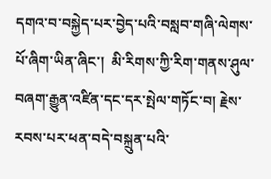དགའ་བ་བསྐྱེད་པར་བྱེད་པའི་བསླབ་གཞི་ལེགས་པོ་ཞིག་ཡིན་ཞིང་།  མི་རིགས་ཀྱི་རིག་གནས་ཤུལ་བཞག་རྒྱུན་འཛིན་དང་དར་སྤེལ་གཏོང་བ། རྗེས་རབས་པར་ཕན་བདེ་བསྐྲུན་པའི་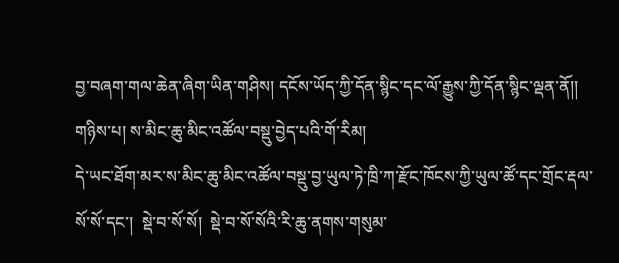བྱ་བཞག་གལ་ཆེན་ཞིག་ཡིན་གཤིས། དངོས་ཡོད་ཀྱི་དོན་སྙིང་དང་ལོ་རྒྱུས་ཀྱི་དོན་སྙིང་ལྡན་ནོ།།
གཉིས་པ། ས་མིང་ཆུ་མིང་འཚོལ་བསྡུ་བྱེད་པའི་གོ་རིམ།
དེ་ཡང་ཐོག་མར་ས་མིང་ཆུ་མིང་འཚོལ་བསྡུ་བྱ་ཡུལ་ཏེ་ཁྲི་ཀ་རྫོང་ཁོངས་ཀྱི་ཡུལ་ཚོ་དང་གྲོང་རྡལ་སོ་སོ་དང་།  སྡེ་བ་སོ་སོ།  སྡེ་བ་སོ་སོའི་རི་ཆུ་ནགས་གསུམ་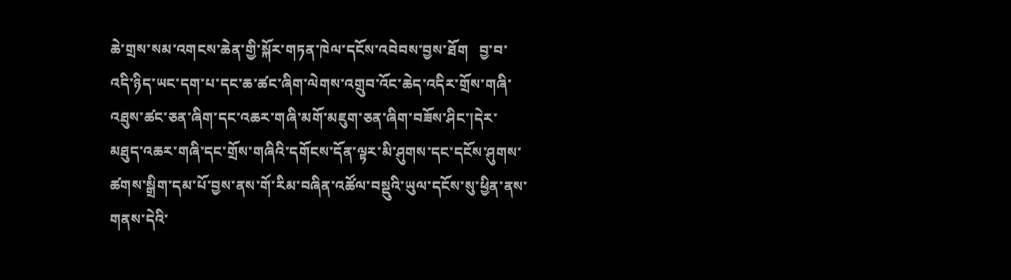ཆེ་གྲས་སམ་འགངས་ཆེན་གྱི་སྐོར་གཏན་ཁེལ་དངོས་འབེབས་བྱས་ཐོག   བྱ་བ་འདི་ཉིད་ཡང་དག་པ་དང་ཆ་ཚང་ཞིག་ལེགས་འགྲུབ་འོང་ཆེད་འདིར་གྲོས་གཞི་འཐུས་ཚང་ཅན་ཞིག་དང་འཆར་གཞི་མགོ་མཇུག་ཅན་ཞིག་བཟོས་ཤིང་།དེར་མཐུད་འཆར་གཞི་དང་གྲོས་གཞིའི་དགོངས་དོན་ལྟར་མི་ཤུགས་དང་དངོས་ཤུགས་ཚགས་སྒྲིག་དམ་པོ་བྱས་ནས་གོ་རིམ་བཞིན་འཚོལ་བསྡུའི་ཡུལ་དངོས་སུ་ཕྱིན་ནས་གནས་དེའི་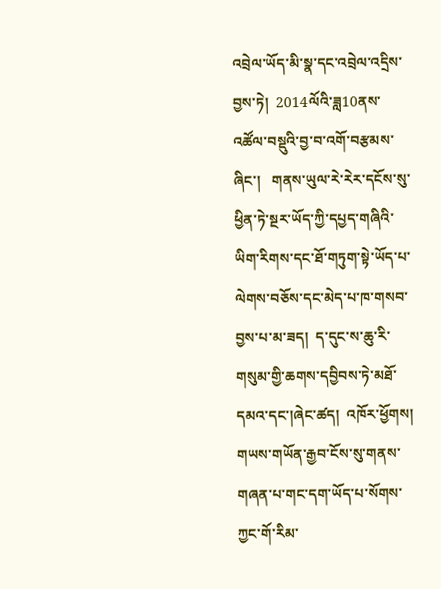འབྲེལ་ཡོད་མི་སྣ་དང་འབྲེལ་འདྲིས་བྱས་ཏེ།  2014ལོའི་ཟླ10ནས་འཚོལ་བསྡུའི་བྱ་བ་འགོ་བརྩམས་ཞིང་།   གནས་ཡུལ་རེ་རེར་དངོས་སུ་ཕྱིན་ཏེ་སྔར་ཡོད་ཀྱི་དཔྱད་གཞིའི་ཡིག་རིགས་དང་ཐོ་གཏུག་སྟེ་ཡོད་པ་ལེགས་བཅོས་དང་མེད་པ་ཁ་གསབ་བྱས་པ་མ་ཟད།  ད་དུང་ས་ཆུ་རི་གསུམ་གྱི་ཆགས་དབྱིབས་ཏེ་མཐོ་དམའ་དང་།ཞེང་ཚད།  འཁོར་ཕྱོགས། གཡས་གཡོན་རྒྱབ་ངོས་སུ་གནས་གཞན་པ་གང་དག་ཡོད་པ་སོགས་ཀྱང་གོ་རིམ་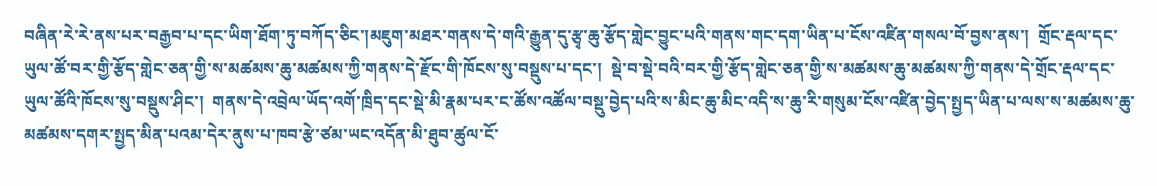བཞིན་རེ་རེ་ནས་པར་བརྒྱབ་པ་དང་ཡིག་ཐོག་ཏུ་བཀོད་ཅིང་།མཇུག་མཐར་གནས་དེ་གའི་རྒྱུན་དུ་རྩྭ་ཆུ་རྩོད་གླེང་བྱུང་པའི་གནས་གང་དག་ཡིན་པ་ངོས་འཛིན་གསལ་བོ་བྱས་ནས་།  གྲོང་རྡལ་དང་ཡུལ་ཚོ་བར་གྱི་རྩོད་གླེང་ཅན་གྱི་ས་མཚམས་ཆུ་མཚམས་ཀྱི་གནས་དེ་རྫོང་གི་ཁོངས་སུ་བསྡུས་པ་དང་།  སྡེ་བ་སྡེ་བའི་བར་གྱི་རྩོད་གླེང་ཅན་གྱི་ས་མཚམས་ཆུ་མཚམས་ཀྱི་གནས་དེ་གྲོང་རྡལ་དང་ཡུལ་ཚོའི་ཁོངས་སུ་བསྡུས་ཤིང་།  གནས་དེ་འབྲེལ་ཡོད་འགོ་ཁྲིད་དང་སྡེ་མི་རྣམ་པར་ང་ཚོས་འཚོལ་བསྡུ་བྱེད་པའི་ས་མིང་ཆུ་མིང་འདི་ས་ཆུ་རི་གསུམ་ངོས་འཛིན་བྱེད་སྤྱད་ཡིན་པ་ལས་ས་མཚམས་ཆུ་མཚམས་དགར་སྤྱད་མིན་པའམ་དེར་ནུས་པ་ཁབ་རྩེ་ཙམ་ཡང་འདོན་མི་ཐུབ་ཚུལ་ངོ་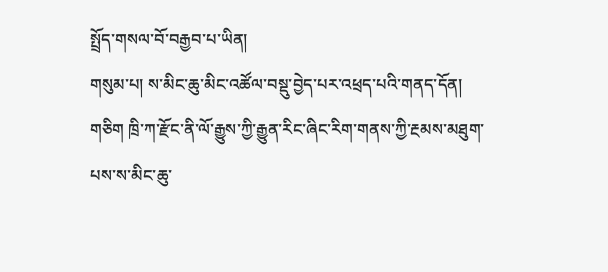སྤྲོད་གསལ་བོ་བརྒྱབ་པ་ཡིན།
གསུམ་པ། ས་མིང་ཆུ་མིང་འཚོལ་བསྡུ་བྱེད་པར་འཕྲད་པའི་གནད་དོན།
གཅིག ཁྲི་ཀ་རྫོང་ནི་ལོ་རྒྱུས་ཀྱི་རྒྱུན་རིང་ཞིང་རིག་གནས་ཀྱི་རྔམས་མཐུག་པས་ས་མིང་ཆུ་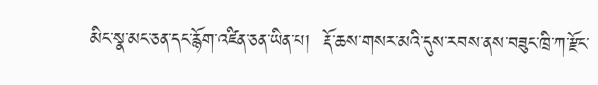མིང་སྣ་མང་ཅན་དང་རྙོག་འཛིན་ཅན་ཡིན་པ།  རྡོ་ཆས་གསར་མའི་དུས་རབས་ནས་བཟུང་ཁྲི་ཀ་རྫོང་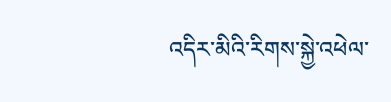འདིར་མིའི་རིགས་སྐྱེ་འཕེལ་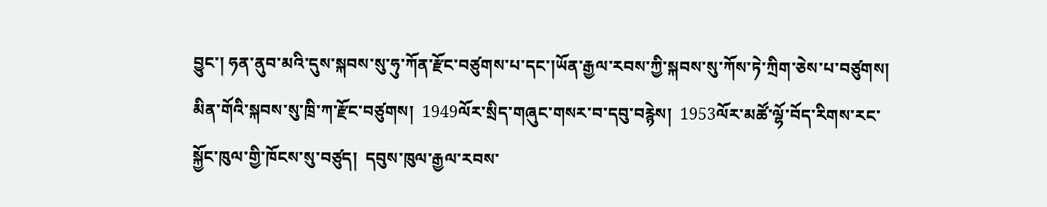བྱུང་། ཧན་ནུབ་མའི་དུས་སྐབས་སུ་ཧུ་ཀོན་རྫོང་བཙུགས་པ་དང་།ཡོན་རྒྱལ་རབས་ཀྱི་སྐབས་སུ་ཀོས་ཏེ་ཀྲིག་ཅེས་པ་བཙུགས།  མིན་གོའི་སྐབས་སུ་ཁྲི་ཀ་རྫོང་བཙུགས།  1949ལོར་སྲིད་གཞུང་གསར་བ་དབུ་བརྙེས།  1953ལོར་མཚོ་ལྷོ་བོད་རིགས་རང་སྐྱོང་ཁུལ་གྱི་ཁོངས་སུ་བཙུད།  དབུས་ཁུལ་རྒྱལ་རབས་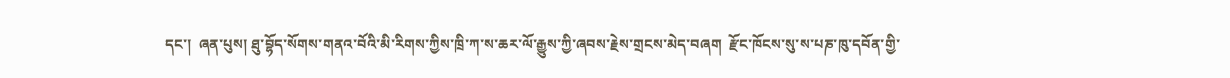དང་།  ཞན་པུས། ཐུ་བྷོད་སོགས་གནའ་བོའི་མི་རིགས་ཀྱིས་ཁྲི་ཀ་ས་ཆར་ལོ་རྒྱུས་ཀྱི་ཞབས་རྗེས་གྲངས་མེད་བཞག  རྫོང་ཁོངས་སུ་ས་པཎ་ཁུ་དབོན་གྱི་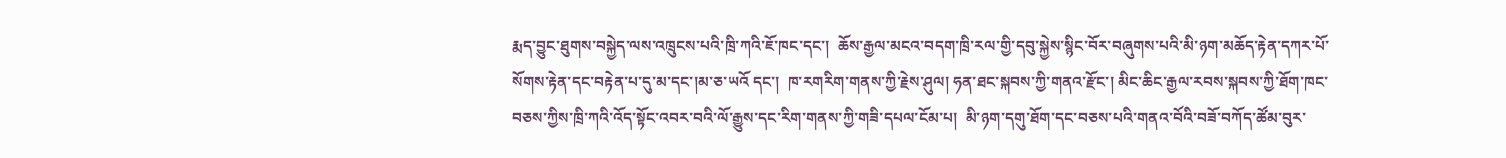རྨད་བྱུང་ཐུགས་བསྐྱེད་ལས་འཁྲུངས་པའི་ཁྲི་ཀའི་ཇོ་ཁང་དང་།  ཆོས་རྒྱལ་མངའ་བདག་ཁྲི་རལ་གྱི་དབུ་སྐྱེས་སྙིང་བོར་བཞུགས་པའི་མི་ཉག་མཆོད་རྟེན་དཀར་པོ་སོགས་རྟེན་དང་བརྟེན་པ་དུ་མ་དང་།མ་ཅ་ཡའོ དང་།  ཁ་རགརིག་གནས་ཀྱི་རྗེས་ཤུལ། ཧན་ཐང་སྐབས་ཀྱི་གནའ་རྫོང་། མིང་ཆིང་རྒྱལ་རབས་སྐབས་ཀྱི་ཐོག་ཁང་བཅས་ཀྱིས་ཁྲི་ཀའི་འོད་སྟོང་འབར་བའི་ལོ་རྒྱུས་དང་རིག་གནས་ཀྱི་གཟི་དཔལ་ངོམ་པ།  མི་ཉག་དགུ་ཐོག་དང་བཅས་པའི་གནའ་བོའི་བཟོ་བཀོད་ཚོམ་བུར་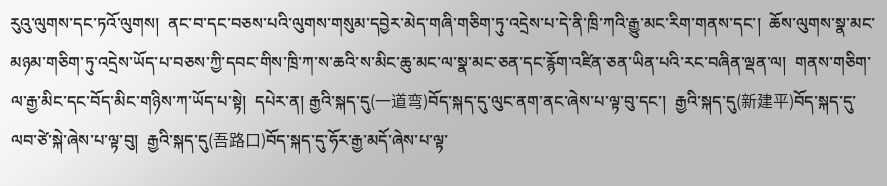རུའུ་ལུགས་དང་ཏའོ་ལུགས།  ནང་བ་དང་བཅས་པའི་ལུགས་གསུམ་དབྱེར་མེད་གཞི་གཅིག་ཏུ་འདྲེས་པ་དེ་ནི་ཁྲི་ཀའི་རྒྱུ་མང་རིག་གནས་དང་།  ཆོས་ལུགས་སྣ་མང་མཉམ་གཅིག་ཏུ་འདྲེས་ཡོད་པ་བཅས་ཀྱི་དབང་གིས་ཁྲི་ཀ་ས་ཆའི་ས་མིང་ཆུ་མང་ལ་སྣ་མང་ཅན་དང་རྙོག་འཛིན་ཅན་ཡིན་པའི་རང་བཞིན་ལྡན་ལ།  གནས་གཅིག་ལ་རྒྱ་མིང་དང་བོད་མིང་གཉིས་ཀ་ཡོད་པ་སྟེ།  དཔེར་ན། རྒྱའི་སྐད་དུ(一道弯)བོད་སྐད་དུ་ལུང་ནག་ནང་ཞེས་པ་ལྟ་བུ་དང་།  རྒྱའི་སྐད་དུ(新建平)བོད་སྐད་དུ་ལབ་ཙེ་སྐེ་ཞེས་པ་ལྟ་བུ།  རྒྱའི་སྐད་དུ(吾路口)བོད་སྐད་དུ་ཧོར་རྒྱ་མདོ་ཞེས་པ་ལྟ་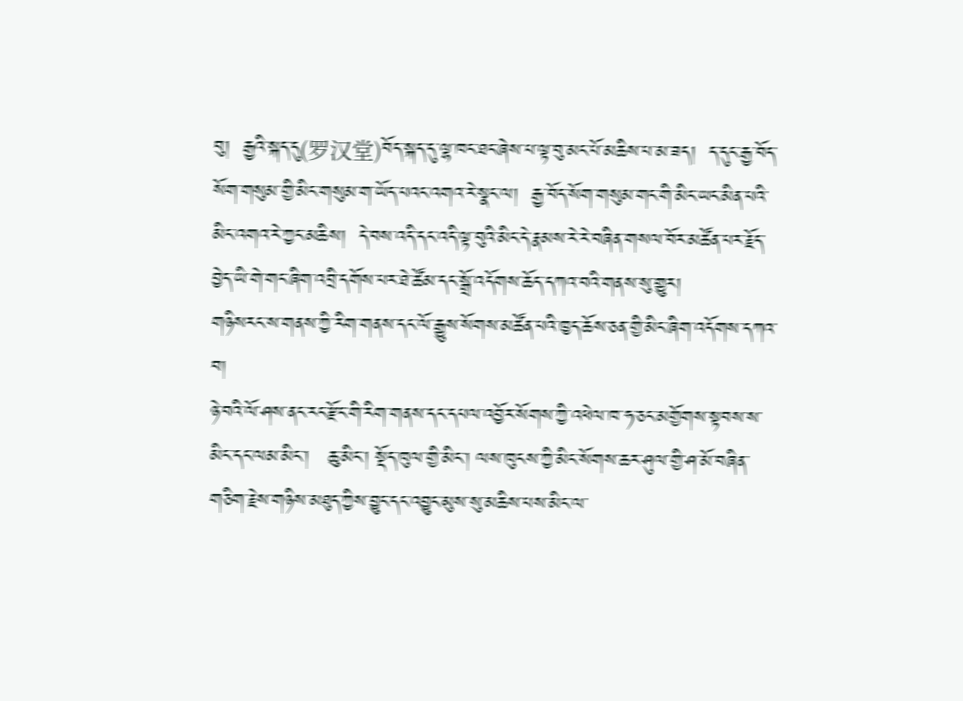བུ།  རྒྱའི་སྐད་དུ(罗汉堂)བོད་སྐད་དུ་ལྷ་ཁང་ཐང་ཞེས་པ་ལྟ་བུ་མང་པོ་མཆིས་པ་མ་ཟད།  ད་དུང་རྒྱ་བོད་སོག་གསུམ་གྱི་མིང་གསུམ་ག་ཡོད་པའང་འགའ་རེ་སྣང་ལ།  རྒྱ་བོད་སོག་གསུམ་གང་གི་མིང་ཡང་མིན་པའི་མིང་འགའ་རེ་ཀྱང་མཆིས།  དེ་བས་འདི་དང་འདི་ལྟ་བུའི་མིང་དེ་རྣམས་རེ་རེ་བཞིན་གསལ་བོར་མཚོན་པར་རྗོད་བྱེད་ཡི་གེ་གང་ཞིག་འབྲི་དགོས་པར་ཐེ་ཚོམ་དང་སྒྲོ་འདོགས་ཆོད་དཀའ་བའི་གནས་སུ་གྱུར།
གཉིསརང་ས་གནས་ཀྱི་རིག་གནས་དང་ལོ་རྒྱུས་སོགས་མཚོན་པའི་ཁྱད་ཆོས་ཅན་གྱི་མིང་ཞིག་འདོགས་དཀའ་བ།
ཉེ་བའི་ལོ་ཤས་ནང་རང་རྫོང་གི་རིག་གནས་དང་དཔལ་འབྱོར་སོགས་ཀྱི་འཕེལ་ཁ་ཧ་ཅང་མགྱོགས་སྟབས་ས་མིང་དང་ལམ་མིང་།   ཆུ་མིང་། སྡོད་ཁུལ་གྱི་མིང་། ལས་ཁུངས་ཀྱི་མིང་སོགས་ཆར་ཤུལ་གྱི་ཤ་མོ་བཞིན་གཅིག་རྗེས་གཉིས་མཐུད་ཀྱིས་བྱུང་དང་འབྱུང་མུས་སུ་མཆིས་པས་མིང་ལ་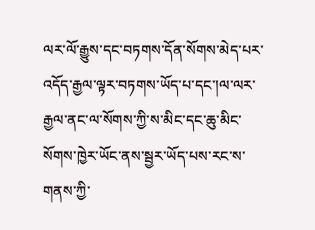ལར་ལོ་རྒྱུས་དང་བཏགས་དོན་སོགས་མེད་པར་འདོད་རྒྱལ་ལྟར་བཏགས་ཡོད་པ་དང་།ལ་ལར་རྒྱལ་ནང་ལ་སོགས་ཀྱི་ས་མིང་དང་ཆུ་མིང་སོགས་ཁྱེར་ཡོང་ནས་སྦྱར་ཡོད་པས་རང་ས་གནས་ཀྱི་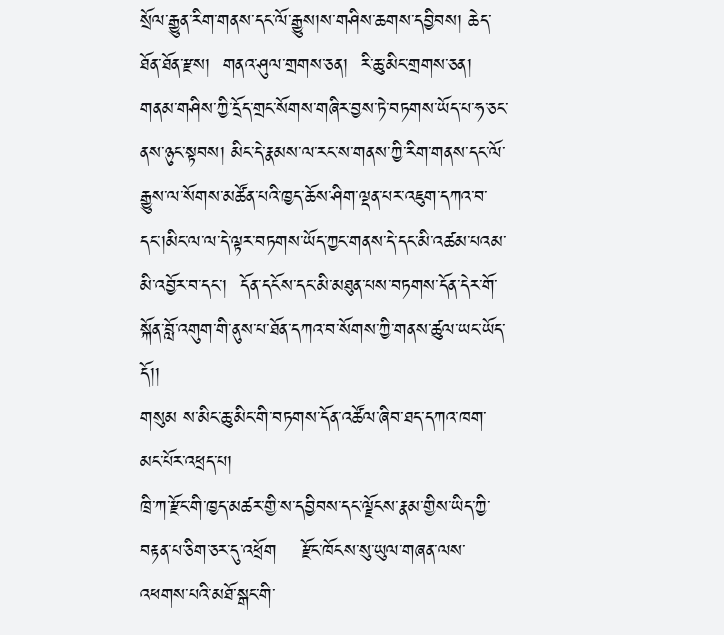སྲོལ་རྒྱུན་རིག་གནས་དང་ལོ་རྒྱུས།ས་གཤིས་ཆགས་དབྱིབས། ཆེད་ཐོན་ཐོན་རྫས།  གནའ་ཤུལ་གྲགས་ཅན།  རི་ཆུ་མིང་གྲགས་ཅན། གནམ་གཤིས་ཀྱི་དྲོད་གྲང་སོགས་གཞིར་བྱས་ཏེ་བཏགས་ཡོད་པ་ཧ་ཅང་ནས་ཉུང་སྟབས། མིང་དེ་རྣམས་ལ་རང་ས་གནས་ཀྱི་རིག་གནས་དང་ལོ་རྒྱུས་ལ་སོགས་མཚོན་པའི་ཁྱད་ཆོས་ཤིག་ལྡན་པར་འཇུག་དཀའ་བ་དང་།མིང་ལ་ལ་དེ་ལྟར་བཏགས་ཡོད་ཀྱང་གནས་དེ་དང་མི་འཚམ་པའམ་མི་འབྱོར་བ་དང་།  དོན་དངོས་དང་མི་མཐུན་པས་བཏགས་དོན་དེར་གོ་སྐོན་བློ་འགུག་གི་ནུས་པ་ཐོན་དཀའ་བ་སོགས་ཀྱི་གནས་ཚུལ་ཡང་ཡོད་དོ།།
གསུམ ས་མིང་ཆུ་མིང་གི་བཏགས་དོན་འཚོལ་ཞིབ་ཐད་དཀའ་ཁག་མང་པོར་འཕྲད་པ།
ཁྲི་ཀ་རྫོང་གི་ཁྱད་མཚར་གྱི་ས་དབྱིབས་དང་ལྗོངས་རྣམ་གྱིས་ཡིད་ཀྱི་བརྟན་པ་ཅིག་ཅར་དུ་འཕྲོག    རྫོང་ཁོངས་སུ་ཡུལ་གཞན་ལས་འཕགས་པའི་མཐོ་སྒང་གི་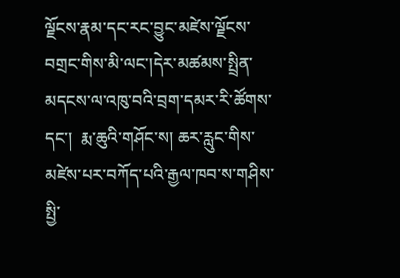ལྗོངས་རྣམ་དང་རང་བྱུང་མཛེས་ལྗོངས་བགྲང་གིས་མི་ལང་།དེར་མཚམས་སྤྲིན་མདངས་ལ་འཁུ་བའི་བྲག་དམར་རི་ཚོགས་དང་།  རྨ་ཆུའི་གཤོང་ས། ཆར་རླུང་གིས་མཛེས་པར་བཀོད་པའི་རྒྱལ་ཁབ་ས་གཤིས་སྤྱི་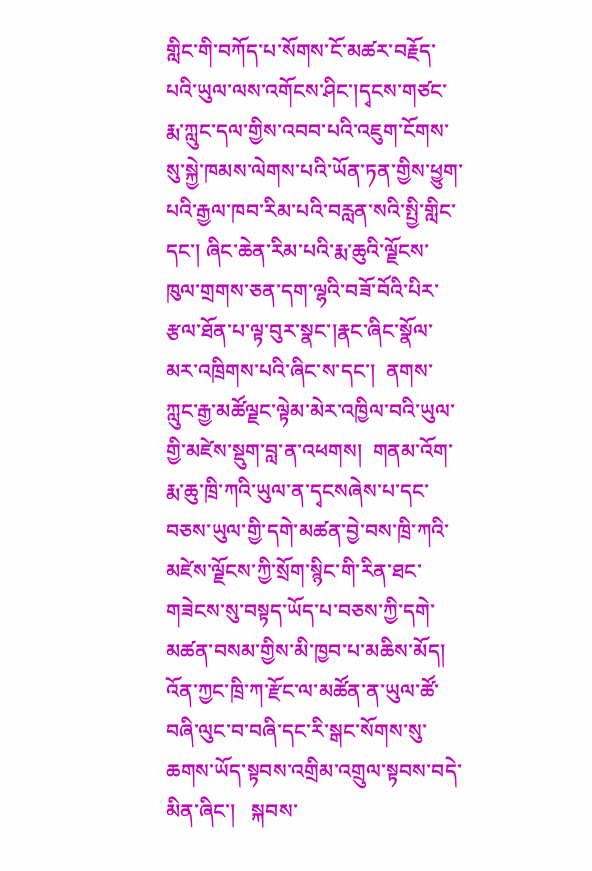གླིང་གི་བཀོད་པ་སོགས་ངོ་མཚར་བརྗོད་པའི་ཡུལ་ལས་འགོངས་ཤིང་།དྭངས་གཙང་རྨ་ཀླུང་དལ་གྱིས་འབབ་པའི་འཇུག་ངོགས་སུ་སྐྱེ་ཁམས་ལེགས་པའི་ཡོན་ཏན་གྱིས་ཕྱུག་པའི་རྒྱལ་ཁབ་རིམ་པའི་བརླན་སའི་སྤྱི་གླིང་དང་། ཞིང་ཆེན་རིམ་པའི་རྨ་ཆུའི་ལྗོངས་ཁུལ་གྲགས་ཅན་དག་ལྷའི་བཟོ་བོའི་པིར་རྩལ་ཐོན་པ་ལྟ་བུར་སྣང་།རྣང་ཞིང་སྣོལ་མར་འཁྲིགས་པའི་ཞིང་ས་དང་།  ནགས་ཀླུང་རྒྱ་མཚོལྗང་ལྟེམ་མེར་འཁྱིལ་བའི་ཡུལ་གྱི་མཛེས་སྡུག་བླ་ན་འཕགས།  གནམ་འོག་རྨ་ཆུ་ཁྲི་ཀའི་ཡུལ་ན་དྭངསཞེས་པ་དང་བཅས་ཡུལ་གྱི་དགེ་མཚན་བྱེ་བས་ཁྲི་ཀའི་མཛེས་ལྗོངས་ཀྱི་སྲོག་སྙིང་གི་རིན་ཐང་གཟེངས་སུ་བསྟད་ཡོད་པ་བཅས་ཀྱི་དགེ་མཚན་བསམ་གྱིས་མི་ཁྱབ་པ་མཆིས་མོད།  འོན་ཀྱང་ཁྲི་ཀ་རྫོང་ལ་མཚོན་ན་ཡུལ་ཚོ་བཞི་ལུང་བ་བཞི་དང་རི་སྒང་སོགས་སུ་ཆགས་ཡོད་སྟབས་འགྲིམ་འགྲུལ་སྟབས་བདེ་མིན་ཞིང་།   སྐབས་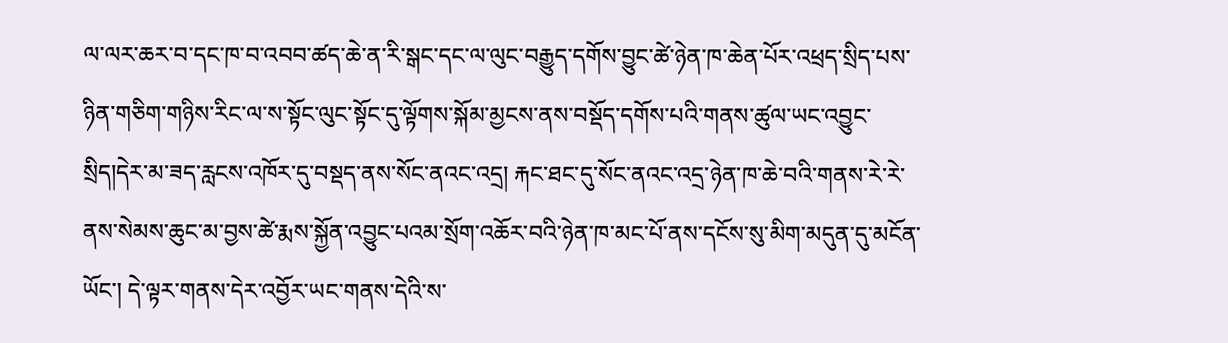ལ་ལར་ཆར་བ་དང་ཁ་བ་འབབ་ཚད་ཆེ་ན་རི་སྒང་དང་ལ་ལུང་བརྒྱུད་དགོས་བྱུང་ཚེ་ཉེན་ཁ་ཆེན་པོར་འཕྲད་སྲིད་པས་ཉིན་གཅིག་གཉིས་རིང་ལ་ས་སྟོང་ལུང་སྟོང་དུ་ལྟོགས་སྐོམ་མྱངས་ནས་བསྡོད་དགོས་པའི་གནས་ཚུལ་ཡང་འབྱུང་སྲིད།དེར་མ་ཟད་རླངས་འཁོར་དུ་བསྡད་ནས་སོང་ནའང་འདྲ། རྐང་ཐང་དུ་སོང་ནའང་འདྲ་ཉེན་ཁ་ཆེ་བའི་གནས་རེ་རེ་ནས་སེམས་ཆུང་མ་བྱས་ཚེ་རྨས་སྐྱོན་འབྱུང་པའམ་སྲོག་འཆོར་བའི་ཉེན་ཁ་མང་པོ་ནས་དངོས་སུ་མིག་མདུན་དུ་མངོན་ཡོང་། དེ་ལྟར་གནས་དེར་འབྱོར་ཡང་གནས་དེའི་ས་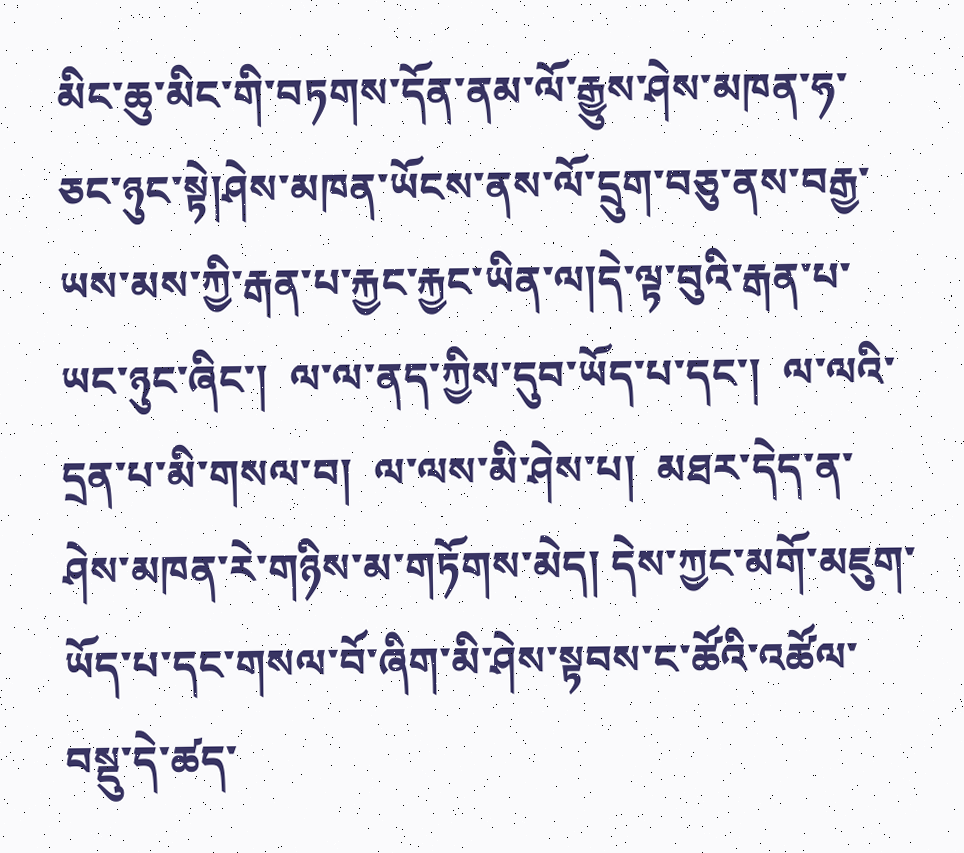མིང་ཆུ་མིང་གི་བཏགས་དོན་ནམ་ལོ་རྒྱུས་ཤེས་མཁན་ཧ་ཅང་ཉུང་སྟེ།ཤེས་མཁན་ཡོངས་ནས་ལོ་དྲུག་བཅུ་ནས་བརྒྱ་ཡས་མས་ཀྱི་རྒན་པ་རྐྱང་རྐྱང་ཡིན་ལ།དེ་ལྟ་བུའི་རྒན་པ་ཡང་ཉུང་ཞིང་།  ལ་ལ་ནད་ཀྱིས་དུབ་ཡོད་པ་དང་།  ལ་ལའི་དྲན་པ་མི་གསལ་བ།  ལ་ལས་མི་ཤེས་པ།  མཐར་དེད་ན་ཤེས་མཁན་རེ་གཉིས་མ་གཏོགས་མེད། དེས་ཀྱང་མགོ་མཇུག་ཡོད་པ་དང་གསལ་བོ་ཞིག་མི་ཤེས་སྟབས་ང་ཚོའི་འཚོལ་བསྡུ་དེ་ཚད་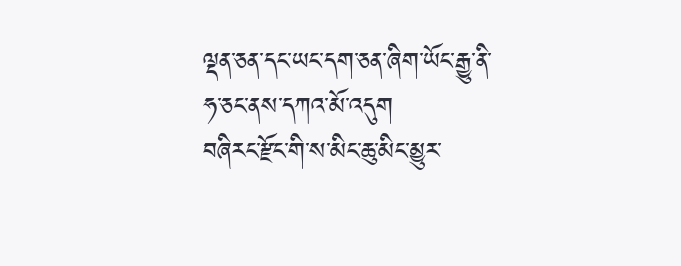ལྡན་ཅན་དང་ཡང་དག་ཅན་ཞིག་ཡོང་རྒྱུ་ནི་ཧ་ཅང་ནས་དཀའ་མོ་འདུག
བཞིརང་རྫོང་གི་ས་མིང་ཆུ་མིང་མྱུར་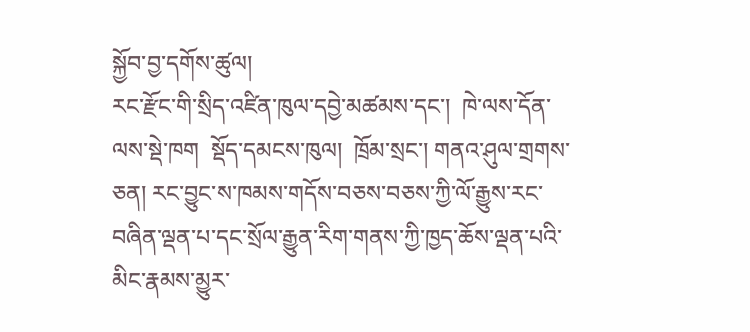སྐྱོབ་བྱ་དགོས་ཚུལ།
རང་རྫོང་གི་སྲིད་འཛིན་ཁུལ་དབྱེ་མཚམས་དང་།  ཁེ་ལས་དོན་ལས་སྡེ་ཁག  སྡོད་དམངས་ཁུལ།  ཁྲོམ་སྲང་། གནའ་ཤུལ་གྲགས་ཅན། རང་བྱུང་ས་ཁམས་གདོས་བཅས་བཅས་ཀྱི་ལོ་རྒྱུས་རང་བཞིན་ལྡན་པ་དང་སྲོལ་རྒྱུན་རིག་གནས་ཀྱི་ཁྱད་ཆོས་ལྡན་པའི་མིང་རྣམས་མྱུར་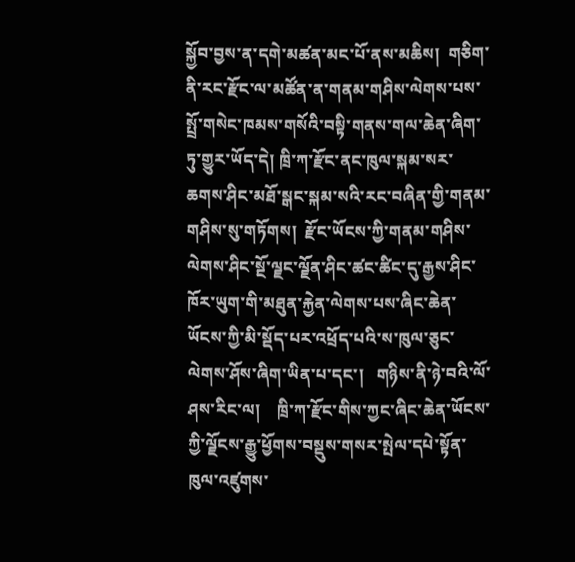སྐྱོབ་བྱས་ན་དགེ་མཚན་མང་པོ་ནས་མཆིས།  གཅིག་ནི་རང་རྫོང་ལ་མཚོན་ན་གནམ་གཤིས་ལེགས་པས་སྤྲོ་གསེང་ཁམས་གསོའི་བསྟི་གནས་གལ་ཆེན་ཞིག་ཏུ་གྱུར་ཡོད་དེ། ཁྲི་ཀ་རྫོང་ནང་ཁུལ་སྐམ་སར་ཆགས་ཤིང་མཐོ་སྒང་སྐམ་སའི་རང་བཞིན་གྱི་གནམ་གཤིས་སུ་གཏོགས།  རྫོང་ཡོངས་ཀྱི་གནམ་གཤིས་ལེགས་ཤིང་སྔོ་ལྗང་ལྗོན་ཤིང་ཚང་ཚིང་དུ་རྒྱས་ཤིང་ཁོར་ཡུག་གི་མཐུན་རྐྱེན་ལེགས་པས་ཞིང་ཆེན་ཡོངས་ཀྱི་མི་སྡོད་པར་འཕྲོད་པའི་ས་ཁུལ་ཅུང་ལེགས་ཤོས་ཞིག་ཡིན་པ་དང་།   གཉིས་ནི་ཉེ་བའི་ལོ་ཤས་རིང་ལ།    ཁྲི་ཀ་རྫོང་གིས་ཀྱང་ཞིང་ཆེན་ཡོངས་ཀྱི་ལྗོངས་རྒྱུ་ཕྱོགས་བསྡུས་གསར་སྤེལ་དཔེ་སྟོན་ཁུལ་འཛུགས་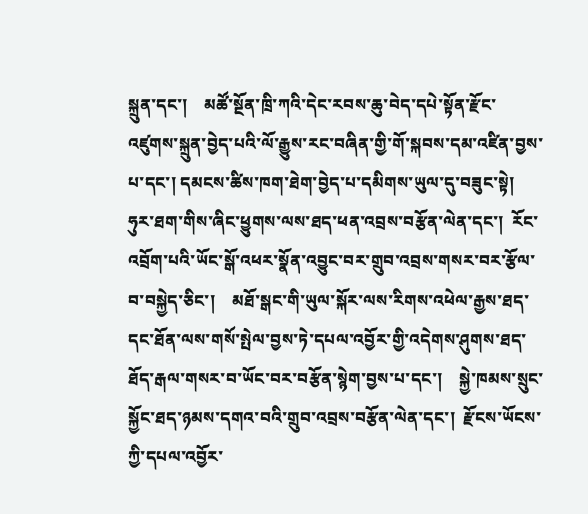སྐྲུན་དང་།    མཚོ་སྔོན་ཁྲི་ཀའི་དེང་རབས་ཆུ་བེད་དཔེ་སྟོན་རྫོང་འཛུགས་སྐྲུན་བྱེད་པའི་ལོ་རྒྱུས་རང་བཞིན་གྱི་གོ་སྐབས་དམ་འཛིན་བྱས་པ་དང་། དམངས་ཚིས་ཁག་ཐེག་བྱེད་པ་དམིགས་ཡུལ་དུ་བཟུང་སྟེ།    ཧུར་ཐག་གིས་ཞིང་ཕྱུགས་ལས་ཐད་ཕན་འབྲས་བརྩོན་ལེན་དང་།  རོང་འབྲོག་པའི་ཡོང་སྒོ་འཕར་སྣོན་འབྱུང་བར་གྲུབ་འབྲས་གསར་བར་རྩོལ་བ་བསྐྱེད་ཅིང་།    མཐོ་སྒང་གི་ཡུལ་སྐོར་ལས་རིགས་འཕེལ་རྒྱས་ཐད་དང་ཐོན་ལས་གསོ་སྤེལ་བྱས་ཏེ་དཔལ་འབྱོར་གྱི་འདེགས་ཤུགས་ཐད་ཐོད་རྒལ་གསར་བ་ཡོང་བར་བརྩོན་སྙེག་བྱས་པ་དང་།    སྐྱེ་ཁམས་སྲུང་སྐྱོང་ཐད་ཉམས་དགའ་བའི་གྲུབ་འབྲས་བརྩོན་ལེན་དང་།  རྫོངས་ཡོངས་ཀྱི་དཔལ་འབྱོར་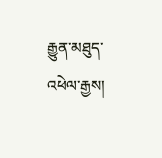རྒྱུན་མཐུད་འཕེལ་རྒྱས།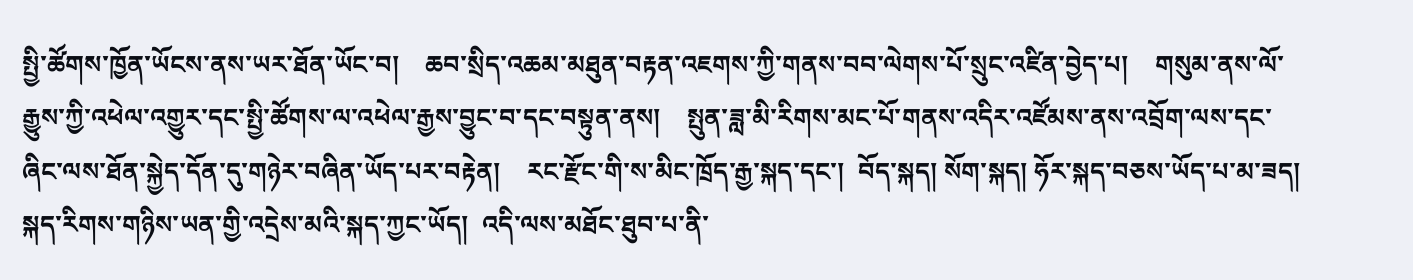སྤྱི་ཚོགས་ཁྱོན་ཡོངས་ནས་ཡར་ཐོན་ཡོང་བ།    ཆབ་སྲིད་འཆམ་མཐུན་བརྟན་འཇགས་ཀྱི་གནས་བབ་ལེགས་པོ་སྲུང་འཛིན་བྱེད་པ།    གསུམ་ནས་ལོ་རྒྱུས་ཀྱི་འཕེལ་འགྱུར་དང་སྤྱི་ཚོགས་ལ་འཕེལ་རྒྱས་བྱུང་བ་དང་བསྟུན་ནས།    སྤུན་ཟླ་མི་རིགས་མང་པོ་གནས་འདིར་འཛོམས་ནས་འབྲོག་ལས་དང་ཞིང་ལས་ཐོན་སྐྱེད་དོན་དུ་གཉེར་བཞིན་ཡོད་པར་བརྟེན།    རང་རྫོང་གི་ས་མིང་ཁྲོད་རྒྱ་སྐད་དང་།  བོད་སྐད། སོག་སྐད། ཧོར་སྐད་བཅས་ཡོད་པ་མ་ཟད། སྐད་རིགས་གཉིས་ཡན་གྱི་འདྲེས་མའི་སྐད་ཀྱང་ཡོད།  འདི་ལས་མཐོང་ཐུབ་པ་ནི་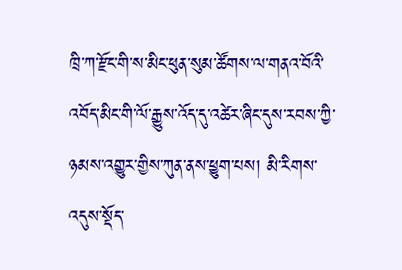ཁྲི་ཀ་རྫོང་གི་ས་མིང་ཕུན་སུམ་ཚོགས་ལ་གནའ་བོའི་འབོད་མིང་གི་ལོ་རྒྱུས་འོད་དུ་འཚེར་ཞིང་དུས་རབས་ཀྱི་ཉམས་འགྱུར་གྱིས་ཀུན་ནས་ཕྱུག་པས། མི་རིགས་འདུས་སྡོད་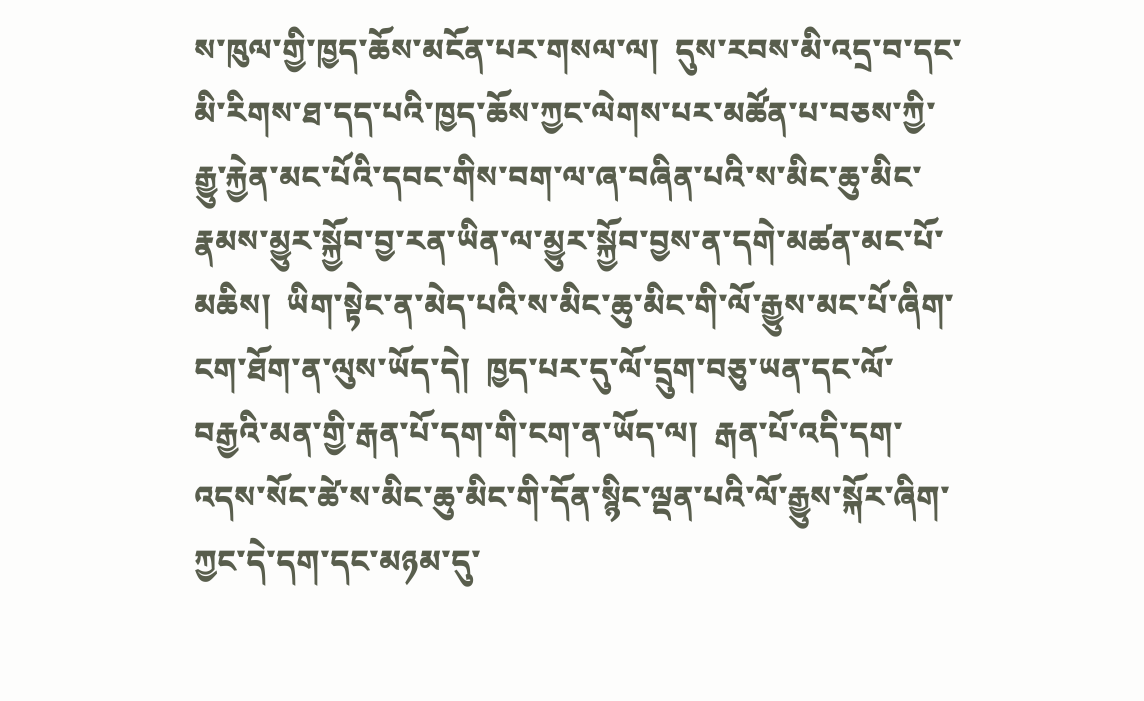ས་ཁུལ་གྱི་ཁྱད་ཆོས་མངོན་པར་གསལ་ལ།  དུས་རབས་མི་འདྲ་བ་དང་མི་རིགས་ཐ་དད་པའི་ཁྱད་ཆོས་ཀྱང་ལེགས་པར་མཚོན་པ་བཅས་ཀྱི་རྒྱུ་རྐྱེན་མང་པོའི་དབང་གིས་བག་ལ་ཞ་བཞིན་པའི་ས་མིང་ཆུ་མིང་རྣམས་མྱུར་སྐྱོབ་བྱ་རན་ཡིན་ལ་མྱུར་སྐྱོབ་བྱས་ན་དགེ་མཚན་མང་པོ་མཆིས།  ཡིག་སྟེང་ན་མེད་པའི་ས་མིང་ཆུ་མིང་གི་ལོ་རྒྱུས་མང་པོ་ཞིག་ངག་ཐོག་ན་ལུས་ཡོད་དེ།  ཁྱད་པར་དུ་ལོ་དྲུག་བཅུ་ཡན་དང་ལོ་བརྒྱའི་མན་གྱི་རྒན་པོ་དག་གི་ངག་ན་ཡོད་ལ།  རྒན་པོ་འདི་དག་འདས་སོང་ཚེ་ས་མིང་ཆུ་མིང་གི་དོན་སྙིང་ལྡན་པའི་ལོ་རྒྱུས་སྐོར་ཞིག་ཀྱང་དེ་དག་དང་མཉམ་དུ་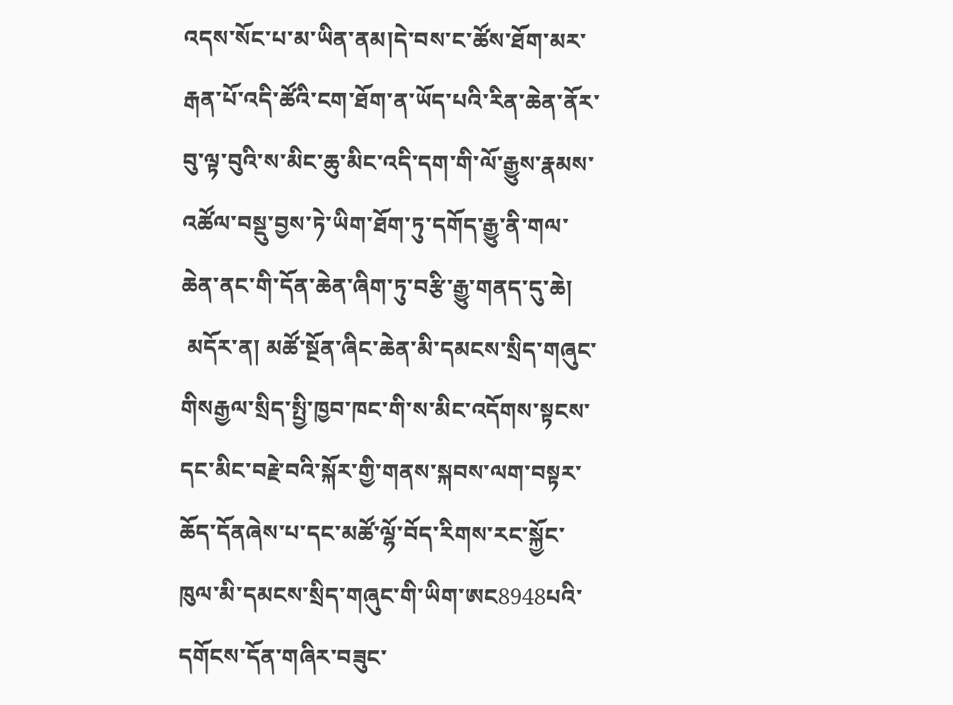འདས་སོང་པ་མ་ཡིན་ནམ།དེ་བས་ང་ཚོས་ཐོག་མར་རྒན་པོ་འདི་ཚོའི་ངག་ཐོག་ན་ཡོད་པའི་རིན་ཆེན་ནོར་བུ་ལྟ་བུའི་ས་མིང་ཆུ་མིང་འདི་དག་གི་ལོ་རྒྱུས་རྣམས་འཚོལ་བསྡུ་བྱས་ཏེ་ཡིག་ཐོག་ཏུ་དགོད་རྒྱུ་ནི་གལ་ཆེན་ནང་གི་དོན་ཆེན་ཞིག་ཏུ་བརྩི་རྒྱུ་གནད་དུ་ཆེ།
 མདོར་ན། མཚོ་སྔོན་ཞིང་ཆེན་མི་དམངས་སྲིད་གཞུང་གིསརྒྱལ་སྲིད་སྤྱི་ཁྱབ་ཁང་གི་ས་མིང་འདོགས་སྟངས་དང་མིང་བརྗེ་བའི་སྐོར་གྱི་གནས་སྐབས་ལག་བསྟར་ཆོད་དོནཞེས་པ་དང་མཚོ་ལྷོ་བོད་རིགས་རང་སྐྱོང་ཁུལ་མི་དམངས་སྲིད་གཞུང་གི་ཡིག་ཨང8948པའི་དགོངས་དོན་གཞིར་བཟུང་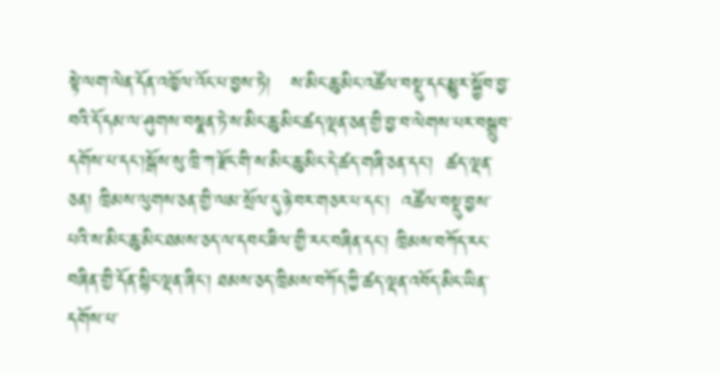སྟེ་ལག་ལེན་དོན་འཁྱོལ་འོང་པ་བྱས་ཏེ།   ས་མིང་ཆུ་མིང་འཚོལ་བསྡུ་དང་མྱུར་སྐྱོབ་བྱ་བའི་དོ་དམ་ལ་ཤུགས་བསྣན་ཏེ་ས་མིང་ཆུ་མིང་ཚད་ལྡན་ཅན་གྱི་བྱ་བ་ལེགས་པར་བསྒྲུབ་དགོས་པ་དང་།སྒོས་སུ་ཁྲི་ཀ་རྫོང་གི་ས་མིང་ཆུ་མིང་དེ་ཚད་གཞི་ཅན་དང་།  ཚད་ལྡན་ཅན། ཁྲིམས་ལུགས་ཅན་གྱི་ལམ་སྲོལ་དུ་ཉེ་བར་གཅར་པ་དང་།  འཚོལ་བསྡུ་བྱས་པའི་ས་མིང་ཆུ་མིང་ཐམས་ཅད་ལ་དབང་ཟིལ་གྱི་རང་བཞིན་དང་། ཁྲིམས་བཀོད་རང་བཞིན་གྱི་དོན་སྙིང་ལྡན་ཞིང་། ཐམས་ཅད་ཁྲིམས་བཀོད་ཀྱི་ཚད་ལྡན་འབོད་མིང་ཡིན་དགོས་པ་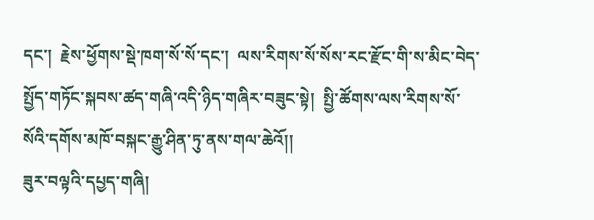དང་།  རྗེས་ཕྱོགས་སྡེ་ཁག་སོ་སོ་དང་།  ལས་རིགས་སོ་སོས་རང་རྫོང་གི་ས་མིང་བེད་སྤྱོད་གཏོང་སྐབས་ཚད་གཞི་འདི་ཉིད་གཞིར་བཟུང་སྟེ།  སྤྱི་ཚོགས་ལས་རིགས་སོ་སོའི་དགོས་མཁོ་བསྐང་རྒྱུ་ཤིན་ཏུ་ནས་གལ་ཆེའོ།།
ཟུར་བལྟའི་དཔྱད་གཞི།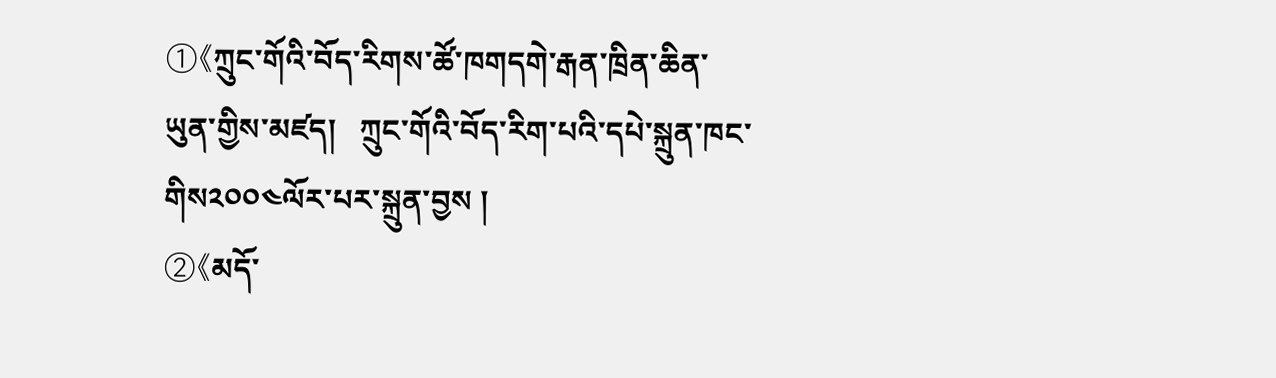①《ཀྲུང་གོའི་བོད་རིགས་ཚོ་ཁགདགེ་རྒན་ཁྲིན་ཆིན་ཡུན་གྱིས་མཛད།   ཀྲུང་གོའི་བོད་རིག་པའི་དཔེ་སྐྲུན་ཁང་གིས༢༠༠༤ལོར་པར་སྐྲུན་བྱས །
②《མདོ་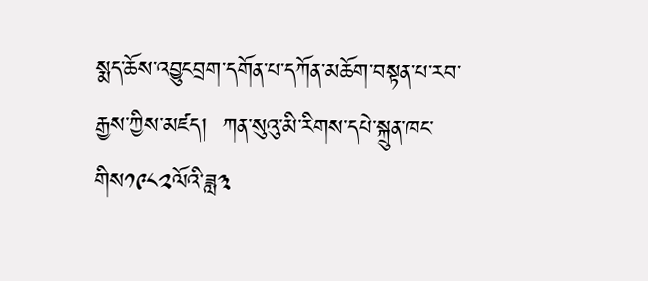སྨད་ཆོས་འབྱུངབྲག་དགོན་པ་དཀོན་མཆོག་བསྟན་པ་རབ་རྒྱས་ཀྱིས་མཛད།  ཀན་སུའུ་མི་རིགས་དཔེ་སྐྲུན་ཁང་གིས༡༩༨༢ལོའི་ཟླ༣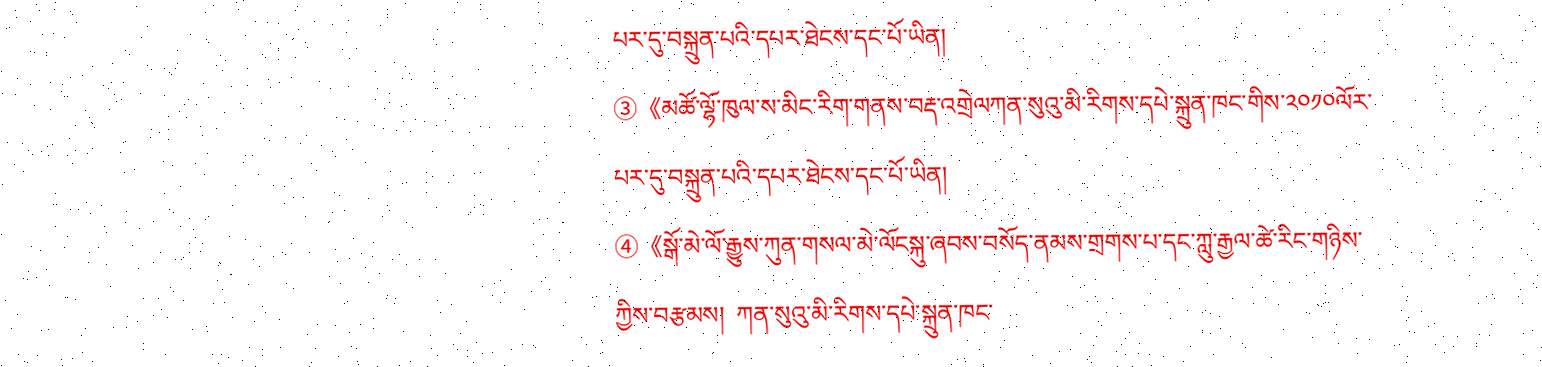པར་དུ་བསྐྲུན་པའི་དཔར་ཐེངས་དང་པོ་ཡིན།
③《མཚོ་ལྷོ་ཁུལ་ས་མིང་རིག་གནས་བརྡ་འགྲེལཀན་སུའུ་མི་རིགས་དཔེ་སྐྲུན་ཁང་གིས་༢༠༡༠ལོར་པར་དུ་བསྐྲུན་པའི་དཔར་ཐེངས་དང་པོ་ཡིན།
④《སྒོ་མེ་ལོ་རྒྱུས་ཀུན་གསལ་མེ་ལོངསྐུ་ཞབས་བསོད་ནམས་གྲགས་པ་དང་ཀླུ་རྒྱལ་ཚེ་རིང་གཉིས་ཀྱིས་བརྩམས།  ཀན་སུའུ་མི་རིགས་དཔེ་སྐྲུན་ཁང་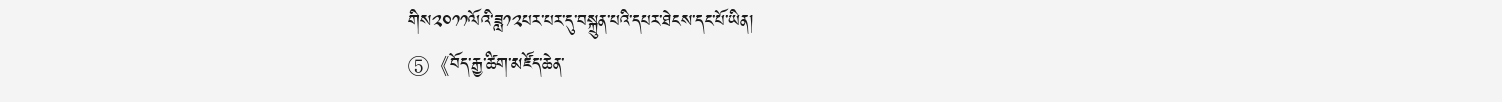གིས༢༠༡༡ལོའི་ཟླ༡༢པར་པར་དུ་བསྐྲུན་པའི་དཔར་ཐེངས་དང་པོ་ཡིན།
⑤《བོད་རྒྱ་ཚིག་མཛོད་ཆེན་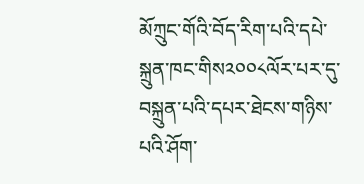མོཀྲུང་གོའི་བོད་རིག་པའི་དཔེ་སྐྲུན་ཁང་གིས༢༠༠༨ལོར་པར་དུ་བསྐྲུན་པའི་དཔར་ཐེངས་གཉིས་པའི་ཤོག་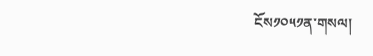ངོས༡༠༥༡ན་གསལ།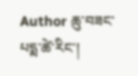Author ཆུ་བཟང་པདྨ་ཚེ་རིང་།